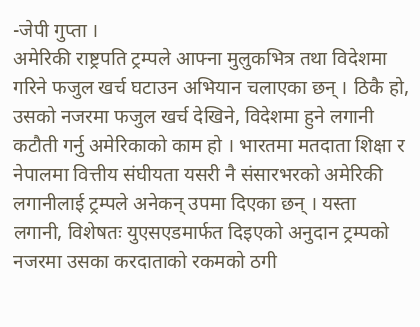-जेपी गुप्ता ।
अमेरिकी राष्ट्रपति ट्रम्पले आफ्ना मुलुकभित्र तथा विदेशमा गरिने फजुल खर्च घटाउन अभियान चलाएका छन् । ठिकै हो, उसको नजरमा फजुल खर्च देखिने, विदेशमा हुने लगानी कटौती गर्नु अमेरिकाको काम हो । भारतमा मतदाता शिक्षा र नेपालमा वित्तीय संघीयता यसरी नै संसारभरको अमेरिकी लगानीलाई ट्रम्पले अनेकन् उपमा दिएका छन् । यस्ता लगानी, विशेषतः युएसएडमार्फत दिइएको अनुदान ट्रम्पको नजरमा उसका करदाताको रकमको ठगी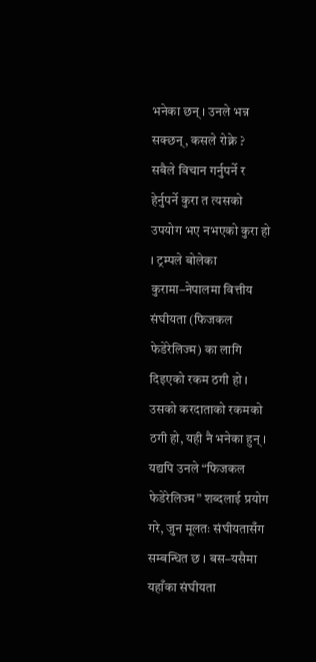भनेका छन् । उनले भन्न सक्छन्, कसले रोक्ने ?
सबैले विचान गर्नुपर्ने र हेर्नुपर्ने कुरा त त्यसको उपयोग भए नभएको कुरा हो । ट्रम्पले बोलेका कुरामा–नेपालमा वित्तीय संघीयता (फिजकल फेडेरेलिज्म) का लागि दिइएको रकम ठगी हो । उसको करदाताको रकमको ठगी हो, यही नै भनेका हुन् । यद्यपि उनले “फिजकल फेडेरेलिज्म” शब्दलाई प्रयोग गरे, जुन मूलतः संघीयतासँग सम्बन्धित छ । बस–यसैमा यहाँका संघीयता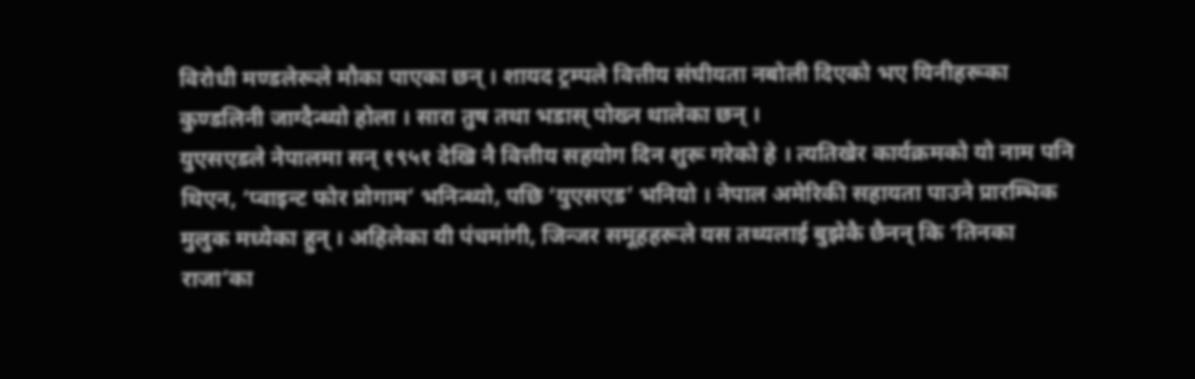विरोधी मण्डलेरूले मौका पाएका छन् । शायद ट्रम्पले वित्तीय संघीयता नबोली दिएको भए यिनीहरूका कुण्डलिनी जाग्दैन्थ्यो होला । सारा तुष तथा भडास् पोख्न थालेका छन् ।
युएसएडले नेपालमा सन् १९५१ देखि नै वित्तीय सहयोग दिन शुरू गरेको हे । त्यतिखेर कार्यक्रमको यो नाम पनि थिएन, ‘प्वाइन्ट फोर प्रोगाम’ भनिन्थ्यो, पछि ‘युएसएड’ भनियो । नेपाल अमेरिकी सहायता पाउने प्रारम्भिक मुलुक मध्येका हुन् । अहिलेका यी पंचमांगी, जिन्जर समूहहरूले यस तथ्यलाई बुझेकै छैनन् कि ‘तिनका राजा’का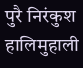पुरै निरंकुश हालिमुहाली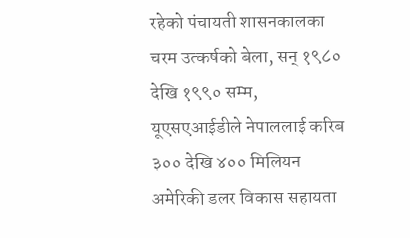रहेको पंचायती शासनकालका चरम उत्कर्षको बेला, सन् १९८० देखि १९९० सम्म, यूएसएआईडीले नेपाललाई करिब ३०० देखि ४०० मिलियन अमेरिकी डलर विकास सहायता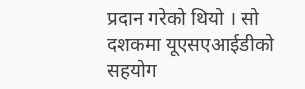प्रदान गरेको थियो । सो दशकमा यूएसएआईडीको सहयोग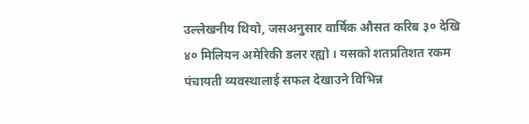उल्लेखनीय थियो, जसअनुसार वार्षिक औसत करिब ३० देखि ४० मिलियन अमेरिकी डलर रह्यो । यसको शतप्रतिशत रकम पंचायती व्यवस्थालाई सफल देखाउने विभिन्न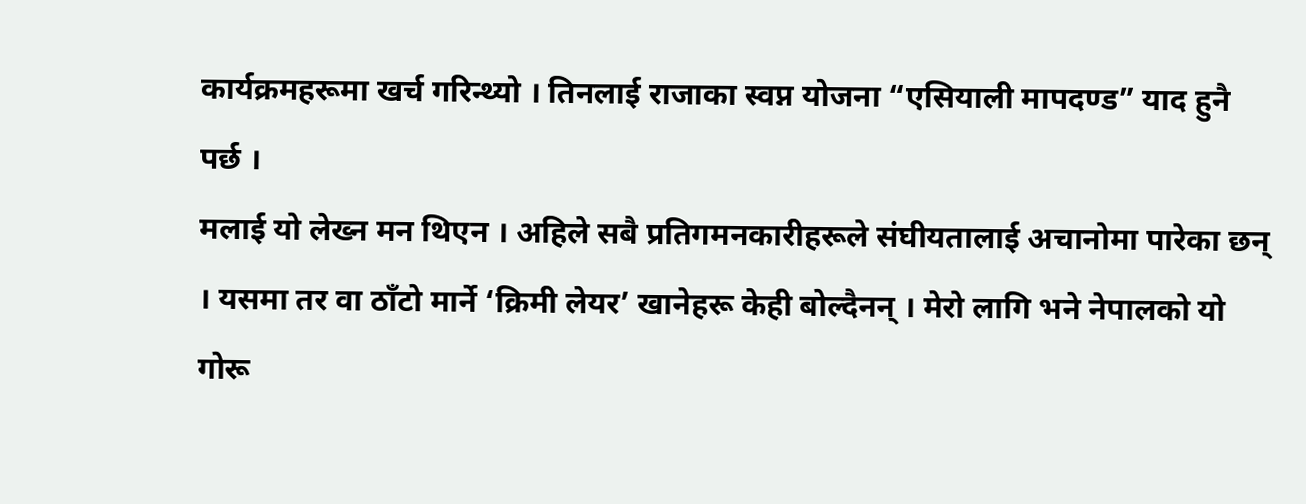कार्यक्रमहरूमा खर्च गरिन्थ्यो । तिनलाई राजाका स्वप्न योजना “एसियाली मापदण्ड” याद हुनै पर्छ ।
मलाई यो लेख्न मन थिएन । अहिले सबै प्रतिगमनकारीहरूले संघीयतालाई अचानोमा पारेका छन् । यसमा तर वा ठाँटो मार्ने ‘क्रिमी लेयर’ खानेहरू केही बोल्दैनन् । मेरो लागि भने नेपालको यो गोरू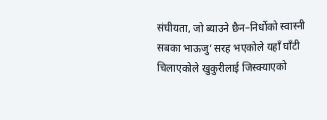संघीयता, जो ब्याउने छैन–निर्धोको स्वास्नी सबका भाऊजु’ सरह भएकोले यहाँ घाँटी चिलाएकोले खुकुरीलाई जिस्क्याएको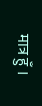मात्र हुँ ।